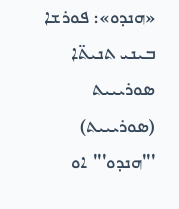«ܗܢܕܘ»: ܦܘܪܫܐ ܒܝܢܝ ܬܢܝܬ̈ܐ
ܣܘܪܝܝܝܬ
(ܣܘܪܝܝܝܬ)
'''ܗܢܕܘ''' ܐܘ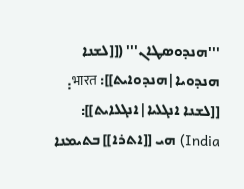'''ܗܢܕܘܣܛܐܢ''' ([[ܠܫܢܐ ܗܢܕܘܝܐ|ܗܢܕܘܐܝܬ]]: भारत܄ [[ܠܫܢܐ ܐܢܓܠܝܐ|ܐܢܓܠܐܝܬ]]: India) ܗܝ [[ܐܬܪܐ]] ܒܬܝܡܢܐ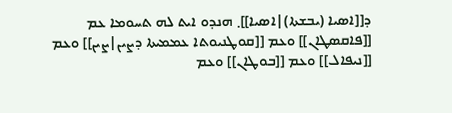ܕ[[ܐܣܝܐ (ܝܒܫܬܐ)|ܐܣܝܐ]]܂ ܗܢܕܘ ܐܝܬ ܠܗ ܬܚܘܡܐ ܥܡ [[ܦܐܩܣܛܐܢ]] ܘܥܡ [[ܩܘܛܢܝܘܬܐ ܥܡܡܝܬܐ ܕܨܝܢ|ܨܝܢ]] ܘܥܡ [[ܢܝܦܐܠ]] ܘܥܡ [[ܒܘܛܐܢ]] ܘܥܡ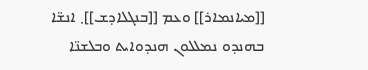[[ܡܝܐܢܡܐܪ]] ܘܥܡ [[ܒܢܓܠܐܕܫ]]܂ ܐܢܫ̈ܐ ܒܗܢܕܘ ܢܡܠܠܘܢ ܗܢܕܘܐܝܬ ܘܒܠܫܢ̈ܐ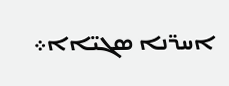ܐܚܪ̈ܢܐ ܣܓܝ̈ܐܐ܀